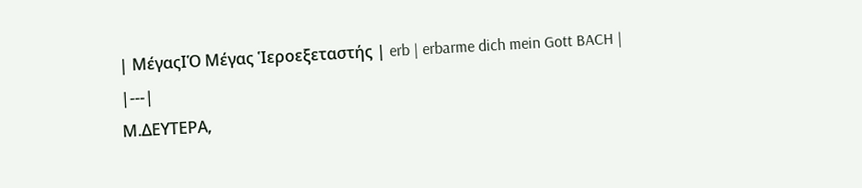| ΜέγαςΙὉ Μέγας Ἱεροεξεταστής | erb | erbarme dich mein Gott BACH |
|---|
Μ.ΔΕΥΤΕΡΑ,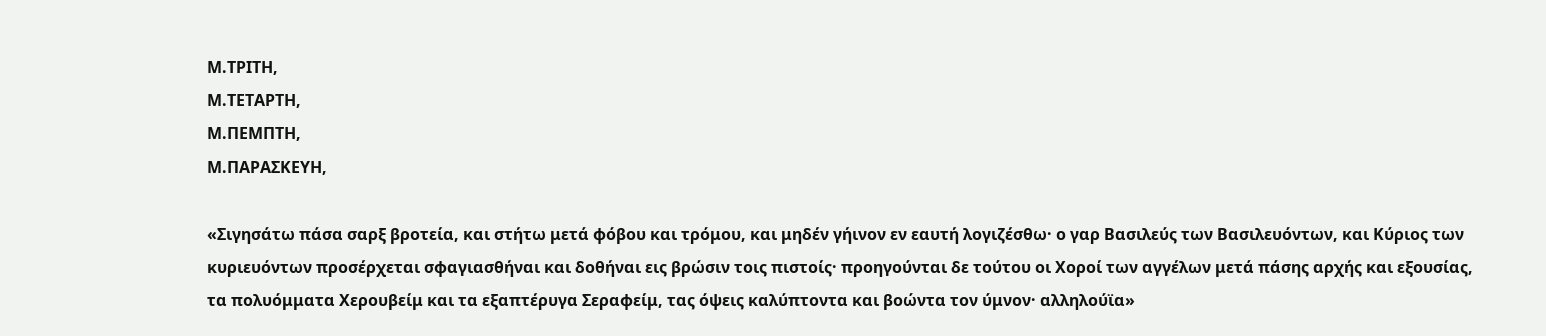Μ.ΤΡΙΤΗ,
Μ.ΤΕΤΑΡΤΗ,
Μ.ΠΕΜΠΤΗ,
Μ.ΠΑΡΑΣΚΕΥΗ,

«Σιγησάτω πάσα σαρξ βροτεία, και στήτω μετά φόβου και τρόμου, και μηδέν γήινον εν εαυτή λογιζέσθω· ο γαρ Βασιλεύς των Βασιλευόντων, και Κύριος των κυριευόντων προσέρχεται σφαγιασθήναι και δοθήναι εις βρώσιν τοις πιστοίς· προηγούνται δε τούτου οι Χοροί των αγγέλων μετά πάσης αρχής και εξουσίας, τα πολυόμματα Χερουβείμ και τα εξαπτέρυγα Σεραφείμ, τας όψεις καλύπτοντα και βοώντα τον ύμνον· αλληλούϊα»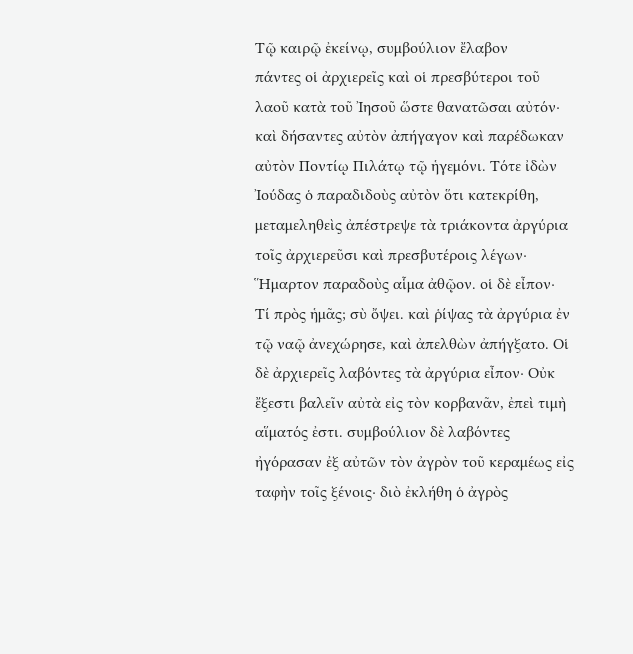Τῷ καιρῷ ἐκείνῳ, συμβούλιον ἔλαβον
πάντες οἱ ἀρχιερεῖς καὶ οἱ πρεσβύτεροι τοῦ
λαοῦ κατὰ τοῦ Ἰησοῦ ὥστε θανατῶσαι αὐτόν·
καὶ δήσαντες αὐτὸν ἀπήγαγον καὶ παρέδωκαν
αὐτὸν Ποντίῳ Πιλάτῳ τῷ ἡγεμόνι. Τότε ἰδὼν
Ἰούδας ὁ παραδιδοὺς αὐτὸν ὅτι κατεκρίθη,
μεταμεληθεὶς ἀπέστρεψε τὰ τριάκοντα ἀργύρια
τοῖς ἀρχιερεῦσι καὶ πρεσβυτέροις λέγων·
Ἥμαρτον παραδοὺς αἷμα ἀθῷον. οἱ δὲ εἶπον·
Τί πρὸς ἡμᾶς; σὺ ὄψει. καὶ ῥίψας τὰ ἀργύρια ἐν
τῷ ναῷ ἀνεχώρησε, καὶ ἀπελθὼν ἀπήγξατο. Οἱ
δὲ ἀρχιερεῖς λαβόντες τὰ ἀργύρια εἶπον· Οὐκ
ἔξεστι βαλεῖν αὐτὰ εἰς τὸν κορβανᾶν, ἐπεὶ τιμὴ
αἵματός ἐστι. συμβούλιον δὲ λαβόντες
ἠγόρασαν ἐξ αὐτῶν τὸν ἀγρὸν τοῦ κεραμέως εἰς
ταφὴν τοῖς ξένοις· διὸ ἐκλήθη ὁ ἀγρὸς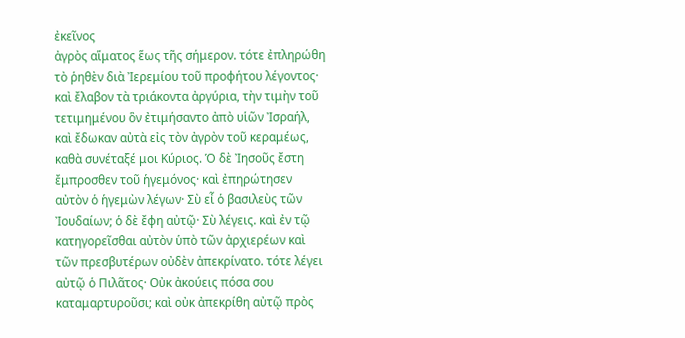ἐκεῖνος
ἀγρὸς αἵματος ἕως τῆς σήμερον. τότε ἐπληρώθη
τὸ ῥηθὲν διὰ Ἰερεμίου τοῦ προφήτου λέγοντος·
καὶ ἔλαβον τὰ τριάκοντα ἀργύρια, τὴν τιμὴν τοῦ
τετιμημένου ὃν ἐτιμήσαντο ἀπὸ υἱῶν Ἰσραήλ,
καὶ ἔδωκαν αὐτὰ εἰς τὸν ἀγρὸν τοῦ κεραμέως,
καθὰ συνέταξέ μοι Κύριος. Ὁ δὲ Ἰησοῦς ἔστη
ἔμπροσθεν τοῦ ἡγεμόνος· καὶ ἐπηρώτησεν
αὐτὸν ὁ ἡγεμὼν λέγων· Σὺ εἶ ὁ βασιλεὺς τῶν
Ἰουδαίων; ὁ δὲ ἔφη αὐτῷ· Σὺ λέγεις. καὶ ἐν τῷ
κατηγορεῖσθαι αὐτὸν ὑπὸ τῶν ἀρχιερέων καὶ
τῶν πρεσβυτέρων οὐδὲν ἀπεκρίνατο. τότε λέγει
αὐτῷ ὁ Πιλᾶτος· Οὐκ ἀκούεις πόσα σου
καταμαρτυροῦσι; καὶ οὐκ ἀπεκρίθη αὐτῷ πρὸς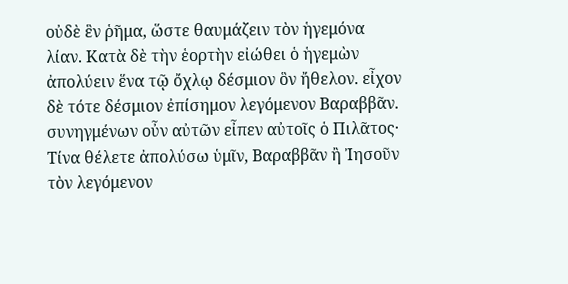οὐδὲ ἓν ῥῆμα, ὥστε θαυμάζειν τὸν ἡγεμόνα
λίαν. Κατὰ δὲ τὴν ἑορτὴν εἰώθει ὁ ἡγεμὼν
ἀπολύειν ἕνα τῷ ὄχλῳ δέσμιον ὃν ἤθελον. εἶχον
δὲ τότε δέσμιον ἐπίσημον λεγόμενον Βαραββᾶν.
συνηγμένων οὖν αὐτῶν εἶπεν αὐτοῖς ὁ Πιλᾶτος·
Τίνα θέλετε ἀπολύσω ὑμῖν, Βαραββᾶν ἢ Ἰησοῦν
τὸν λεγόμενον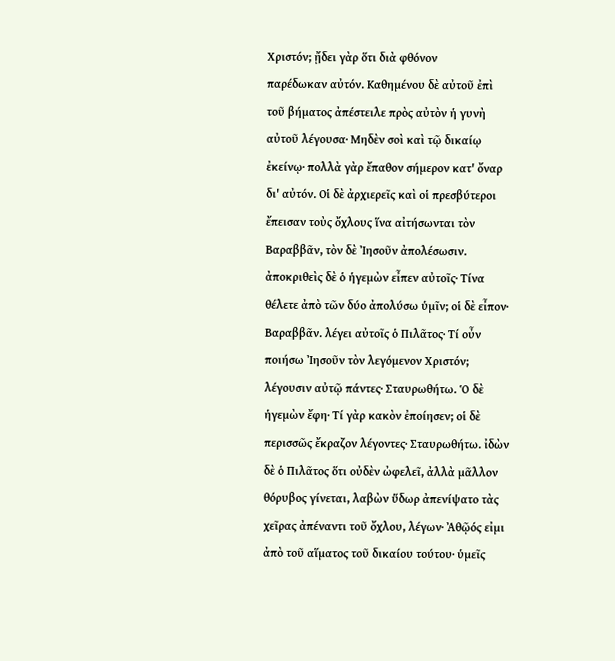Χριστόν; ᾔδει γὰρ ὅτι διὰ φθόνον
παρέδωκαν αὐτόν. Καθημένου δὲ αὐτοῦ ἐπὶ
τοῦ βήματος ἀπέστειλε πρὸς αὐτὸν ἡ γυνὴ
αὐτοῦ λέγουσα· Μηδὲν σοὶ καὶ τῷ δικαίῳ
ἐκείνῳ· πολλὰ γὰρ ἔπαθον σήμερον κατ' ὄναρ
δι' αὐτόν. Οἱ δὲ ἀρχιερεῖς καὶ οἱ πρεσβύτεροι
ἔπεισαν τοὺς ὄχλους ἵνα αἰτήσωνται τὸν
Βαραββᾶν, τὸν δὲ Ἰησοῦν ἀπολέσωσιν.
ἀποκριθεὶς δὲ ὁ ἡγεμὼν εἶπεν αὐτοῖς· Τίνα
θέλετε ἀπὸ τῶν δύο ἀπολύσω ὑμῖν; οἱ δὲ εἶπον·
Βαραββᾶν. λέγει αὐτοῖς ὁ Πιλᾶτος· Τί οὖν
ποιήσω Ἰησοῦν τὸν λεγόμενον Χριστόν;
λέγουσιν αὐτῷ πάντες· Σταυρωθήτω. Ὁ δὲ
ἡγεμὼν ἔφη· Τί γὰρ κακὸν ἐποίησεν; οἱ δὲ
περισσῶς ἔκραζον λέγοντες· Σταυρωθήτω. ἰδὼν
δὲ ὁ Πιλᾶτος ὅτι οὐδὲν ὠφελεῖ, ἀλλὰ μᾶλλον
θόρυβος γίνεται, λαβὼν ὕδωρ ἀπενίψατο τὰς
χεῖρας ἀπέναντι τοῦ ὄχλου, λέγων· Ἀθῷός εἰμι
ἀπὸ τοῦ αἵματος τοῦ δικαίου τούτου· ὑμεῖς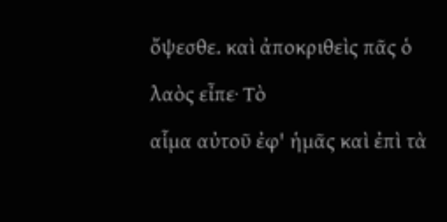ὄψεσθε. καὶ ἀποκριθεὶς πᾶς ὁ λαὸς εἶπε· Τὸ
αἷμα αὐτοῦ ἐφ' ἡμᾶς καὶ ἐπὶ τὰ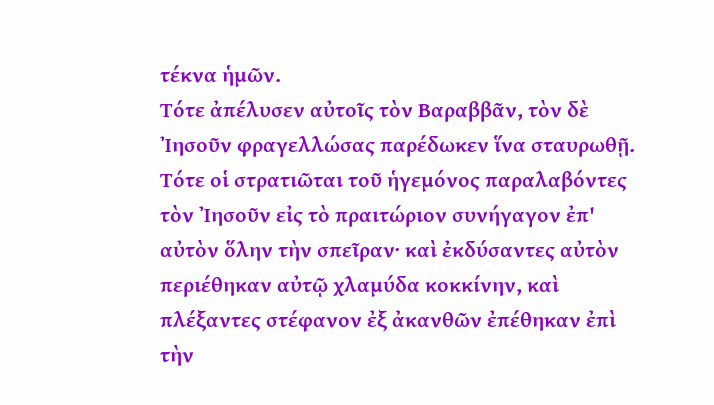τέκνα ἡμῶν.
Τότε ἀπέλυσεν αὐτοῖς τὸν Βαραββᾶν, τὸν δὲ
Ἰησοῦν φραγελλώσας παρέδωκεν ἵνα σταυρωθῇ.
Τότε οἱ στρατιῶται τοῦ ἡγεμόνος παραλαβόντες
τὸν Ἰησοῦν εἰς τὸ πραιτώριον συνήγαγον ἐπ'
αὐτὸν ὅλην τὴν σπεῖραν· καὶ ἐκδύσαντες αὐτὸν
περιέθηκαν αὐτῷ χλαμύδα κοκκίνην, καὶ
πλέξαντες στέφανον ἐξ ἀκανθῶν ἐπέθηκαν ἐπὶ
τὴν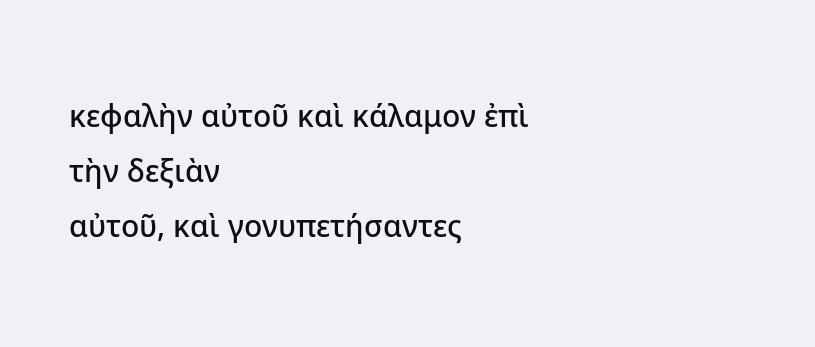κεφαλὴν αὐτοῦ καὶ κάλαμον ἐπὶ τὴν δεξιὰν
αὐτοῦ, καὶ γονυπετήσαντες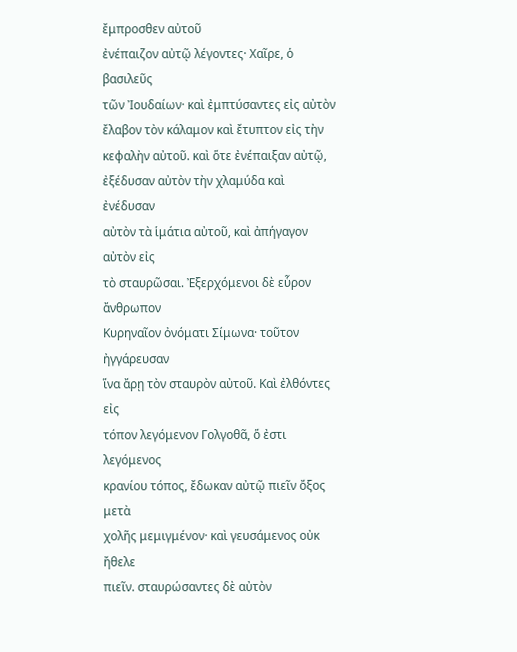ἔμπροσθεν αὐτοῦ
ἐνέπαιζον αὐτῷ λέγοντες· Χαῖρε, ὁ βασιλεῦς
τῶν Ἰουδαίων· καὶ ἐμπτύσαντες εἰς αὐτὸν
ἔλαβον τὸν κάλαμον καὶ ἔτυπτον εἰς τὴν
κεφαλὴν αὐτοῦ. καὶ ὅτε ἐνέπαιξαν αὐτῷ,
ἐξέδυσαν αὐτὸν τὴν χλαμύδα καὶ ἐνέδυσαν
αὐτὸν τὰ ἱμάτια αὐτοῦ, καὶ ἀπήγαγον αὐτὸν εἰς
τὸ σταυρῶσαι. Ἐξερχόμενοι δὲ εὗρον ἄνθρωπον
Κυρηναῖον ὀνόματι Σίμωνα· τοῦτον ἠγγάρευσαν
ἵνα ἄρῃ τὸν σταυρὸν αὐτοῦ. Καὶ ἐλθόντες εἰς
τόπον λεγόμενον Γολγοθᾶ, ὅ ἐστι λεγόμενος
κρανίου τόπος, ἔδωκαν αὐτῷ πιεῖν ὄξος μετὰ
χολῆς μεμιγμένον· καὶ γευσάμενος οὐκ ἤθελε
πιεῖν. σταυρώσαντες δὲ αὐτὸν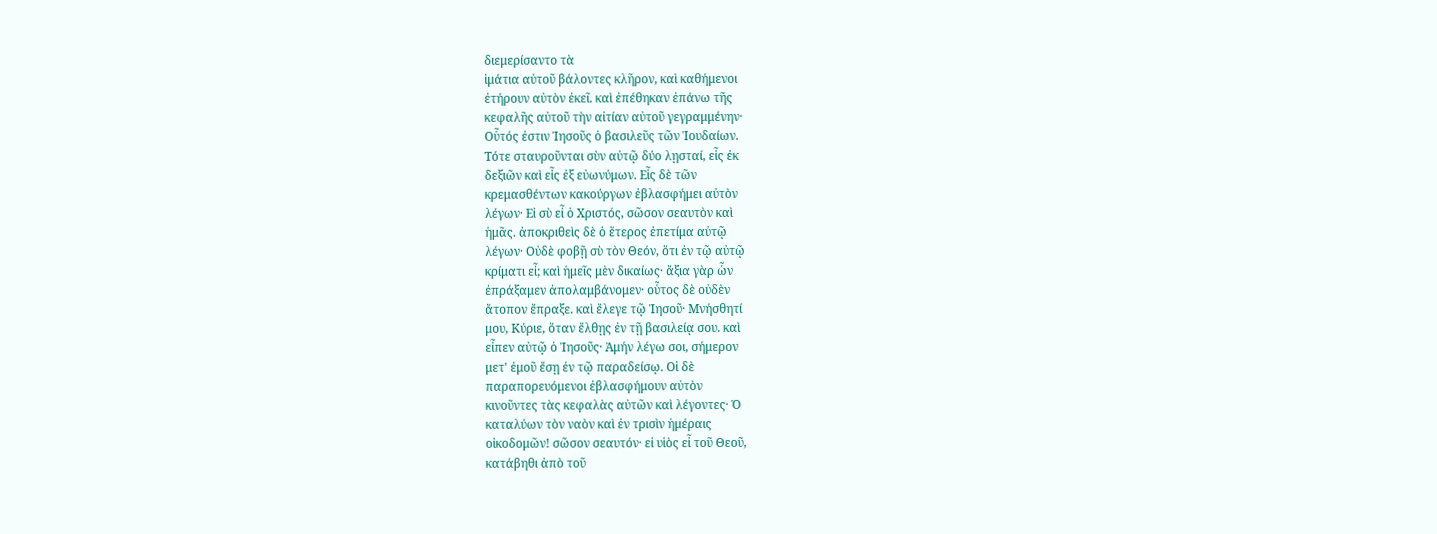διεμερίσαντο τὰ
ἱμάτια αὐτοῦ βάλοντες κλῆρον, καὶ καθήμενοι
ἐτήρουν αὐτὸν ἐκεῖ. καὶ ἐπέθηκαν ἐπάνω τῆς
κεφαλῆς αὐτοῦ τὴν αἰτίαν αὐτοῦ γεγραμμένην·
Οὗτός ἐστιν Ἰησοῦς ὁ βασιλεῦς τῶν Ἰουδαίων.
Τότε σταυροῦνται σὺν αὐτῷ δύο λῃσταί, εἷς ἐκ
δεξιῶν καὶ εἷς ἐξ εὐωνύμων. Εἷς δὲ τῶν
κρεμασθέντων κακούργων ἐβλασφήμει αὐτὸν
λέγων· Εἰ σὺ εἶ ὁ Χριστός, σῶσον σεαυτὸν καὶ
ἡμᾶς. ἀποκριθεὶς δὲ ὁ ἕτερος ἐπετίμα αὐτῷ
λέγων· Οὐδὲ φοβῇ σὺ τὸν Θεόν, ὅτι ἐν τῷ αὐτῷ
κρίματι εἶ; καὶ ἡμεῖς μὲν δικαίως· ἄξια γὰρ ὧν
ἐπράξαμεν ἀπολαμβάνομεν· οὗτος δὲ οὐδὲν
ἄτοπον ἔπραξε. καὶ ἔλεγε τῷ Ἰησοῦ· Μνήσθητί
μου, Κύριε, ὅταν ἔλθῃς ἐν τῇ βασιλείᾳ σου. καὶ
εἶπεν αὐτῷ ὁ Ἰησοῦς· Ἀμήν λέγω σοι, σήμερον
μετ' ἐμοῦ ἔσῃ ἐν τῷ παραδείσῳ. Οἱ δὲ
παραπορευόμενοι ἐβλασφήμουν αὐτὸν
κινοῦντες τὰς κεφαλὰς αὐτῶν καὶ λέγοντες· Ὁ
καταλύων τὸν ναὸν καὶ ἐν τρισὶν ἡμέραις
οἰκοδομῶν! σῶσον σεαυτόν· εἰ υἱὸς εἶ τοῦ Θεοῦ,
κατάβηθι ἀπὸ τοῦ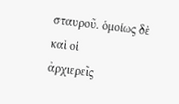σταυροῦ. ὁμοίως δὲ καὶ οἱ
ἀρχιερεῖς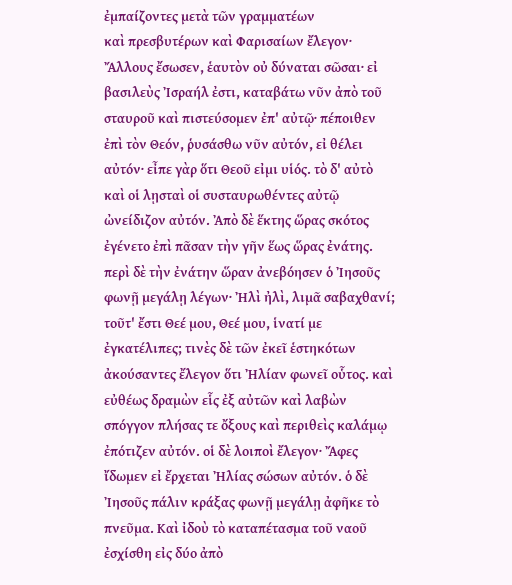ἐμπαίζοντες μετὰ τῶν γραμματέων
καὶ πρεσβυτέρων καὶ Φαρισαίων ἔλεγον·
Ἄλλους ἔσωσεν, ἑαυτὸν οὐ δύναται σῶσαι· εἰ
βασιλεὺς Ἰσραήλ ἐστι, καταβάτω νῦν ἀπὸ τοῦ
σταυροῦ καὶ πιστεύσομεν ἐπ' αὐτῷ· πέποιθεν
ἐπὶ τὸν Θεόν, ῥυσάσθω νῦν αὐτόν, εἰ θέλει
αὐτόν· εἶπε γὰρ ὅτι Θεοῦ εἰμι υἱός. τὸ δ' αὐτὸ
καὶ οἱ λῃσταὶ οἱ συσταυρωθέντες αὐτῷ
ὠνείδιζον αὐτόν. Ἀπὸ δὲ ἕκτης ὥρας σκότος
ἐγένετο ἐπὶ πᾶσαν τὴν γῆν ἕως ὥρας ἐνάτης.
περὶ δὲ τὴν ἐνάτην ὥραν ἀνεβόησεν ὁ Ἰησοῦς
φωνῇ μεγάλῃ λέγων· Ἠλὶ ἠλὶ, λιμᾶ σαβαχθανί;
τοῦτ' ἔστι Θεέ μου, Θεέ μου, ἱνατί με
ἐγκατέλιπες; τινὲς δὲ τῶν ἐκεῖ ἑστηκότων
ἀκούσαντες ἔλεγον ὅτι Ἠλίαν φωνεῖ οὗτος. καὶ
εὐθέως δραμὼν εἷς ἐξ αὐτῶν καὶ λαβὼν
σπόγγον πλήσας τε ὄξους καὶ περιθεὶς καλάμῳ
ἐπότιζεν αὐτόν. οἱ δὲ λοιποὶ ἔλεγον· Ἄφες
ἴδωμεν εἰ ἔρχεται Ἠλίας σώσων αὐτόν. ὁ δὲ
Ἰησοῦς πάλιν κράξας φωνῇ μεγάλῃ ἀφῆκε τὸ
πνεῦμα. Καὶ ἰδοὺ τὸ καταπέτασμα τοῦ ναοῦ
ἐσχίσθη εἰς δύο ἀπὸ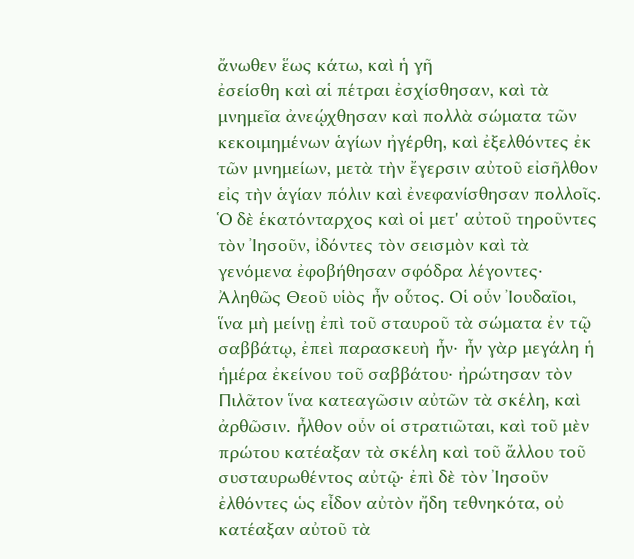ἄνωθεν ἕως κάτω, καὶ ἡ γῆ
ἐσείσθη καὶ αἱ πέτραι ἐσχίσθησαν, καὶ τὰ
μνημεῖα ἀνεῴχθησαν καὶ πολλὰ σώματα τῶν
κεκοιμημένων ἁγίων ἠγέρθη, καὶ ἐξελθόντες ἐκ
τῶν μνημείων, μετὰ τὴν ἔγερσιν αὐτοῦ εἰσῆλθον
εἰς τὴν ἁγίαν πόλιν καὶ ἐνεφανίσθησαν πολλοῖς.
Ὁ δὲ ἑκατόνταρχος καὶ οἱ μετ' αὐτοῦ τηροῦντες
τὸν Ἰησοῦν, ἰδόντες τὸν σεισμὸν καὶ τὰ
γενόμενα ἐφοβήθησαν σφόδρα λέγοντες·
Ἀληθῶς Θεοῦ υἱὸς ἦν οὗτος. Οἱ οὖν Ἰουδαῖοι,
ἵνα μὴ μείνῃ ἐπὶ τοῦ σταυροῦ τὰ σώματα ἐν τῷ
σαββάτῳ, ἐπεὶ παρασκευὴ ἦν· ἦν γὰρ μεγάλη ἡ
ἡμέρα ἐκείνου τοῦ σαββάτου· ἠρώτησαν τὸν
Πιλᾶτον ἵνα κατεαγῶσιν αὐτῶν τὰ σκέλη, καὶ
ἀρθῶσιν. ἦλθον οὖν οἱ στρατιῶται, καὶ τοῦ μὲν
πρώτου κατέαξαν τὰ σκέλη καὶ τοῦ ἄλλου τοῦ
συσταυρωθέντος αὐτῷ· ἐπὶ δὲ τὸν Ἰησοῦν
ἐλθόντες ὡς εἶδον αὐτὸν ἤδη τεθνηκότα, οὐ
κατέαξαν αὐτοῦ τὰ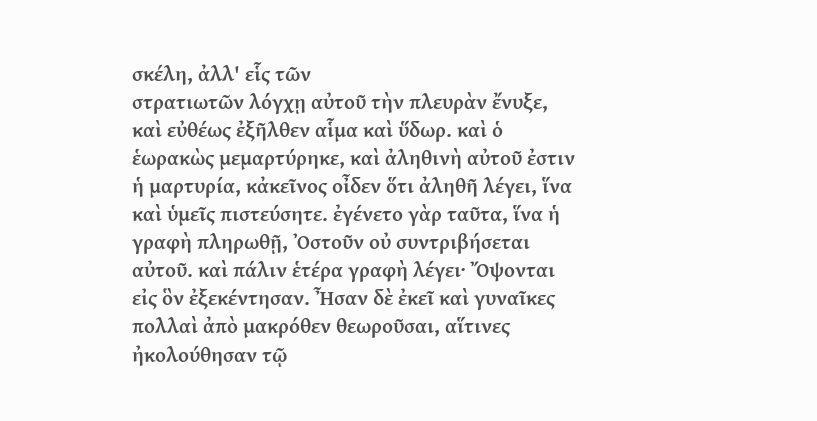σκέλη, ἀλλ' εἷς τῶν
στρατιωτῶν λόγχῃ αὐτοῦ τὴν πλευρὰν ἔνυξε,
καὶ εὐθέως ἐξῆλθεν αἷμα καὶ ὕδωρ. καὶ ὁ
ἑωρακὼς μεμαρτύρηκε, καὶ ἀληθινὴ αὐτοῦ ἐστιν
ἡ μαρτυρία, κἀκεῖνος οἶδεν ὅτι ἀληθῆ λέγει, ἵνα
καὶ ὑμεῖς πιστεύσητε. ἐγένετο γὰρ ταῦτα, ἵνα ἡ
γραφὴ πληρωθῇ, Ὀστοῦν οὐ συντριβήσεται
αὐτοῦ. καὶ πάλιν ἑτέρα γραφὴ λέγει· Ὄψονται
εἰς ὃν ἐξεκέντησαν. Ἦσαν δὲ ἐκεῖ καὶ γυναῖκες
πολλαὶ ἀπὸ μακρόθεν θεωροῦσαι, αἵτινες
ἠκολούθησαν τῷ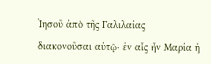Ἰησοῦ ἀπὸ τῆς Γαλιλαίας
διακονοῦσαι αὐτῷ· ἐν αἷς ἦν Μαρία ἡ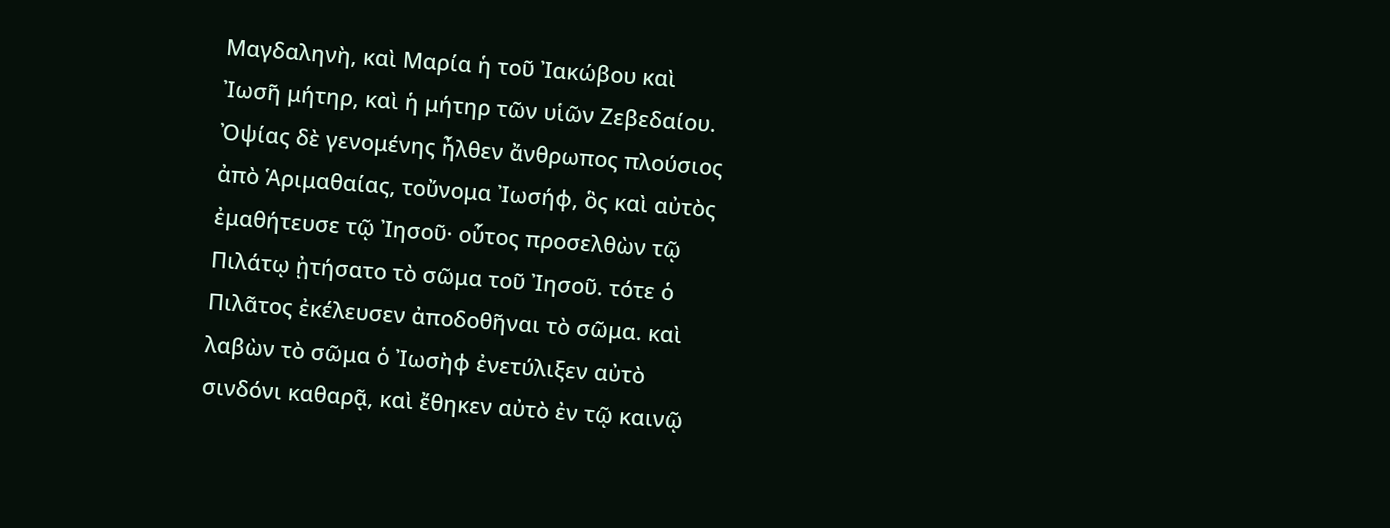Μαγδαληνὴ, καὶ Μαρία ἡ τοῦ Ἰακώβου καὶ
Ἰωσῆ μήτηρ, καὶ ἡ μήτηρ τῶν υἱῶν Ζεβεδαίου.
Ὀψίας δὲ γενομένης ἦλθεν ἄνθρωπος πλούσιος
ἀπὸ Ἁριμαθαίας, τοὔνομα Ἰωσήφ, ὃς καὶ αὐτὸς
ἐμαθήτευσε τῷ Ἰησοῦ· οὗτος προσελθὼν τῷ
Πιλάτῳ ᾐτήσατο τὸ σῶμα τοῦ Ἰησοῦ. τότε ὁ
Πιλᾶτος ἐκέλευσεν ἀποδοθῆναι τὸ σῶμα. καὶ
λαβὼν τὸ σῶμα ὁ Ἰωσὴφ ἐνετύλιξεν αὐτὸ
σινδόνι καθαρᾷ, καὶ ἔθηκεν αὐτὸ ἐν τῷ καινῷ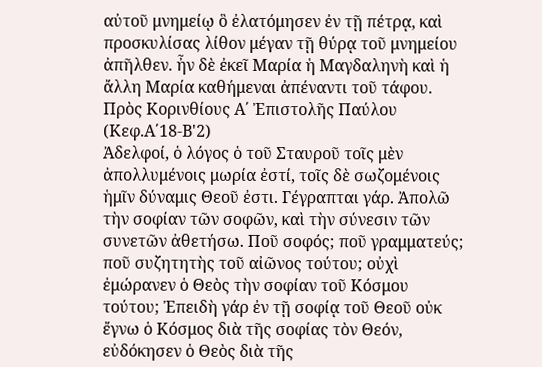αὐτοῦ μνημείῳ ὃ ἐλατόμησεν ἐν τῇ πέτρᾳ, καὶ
προσκυλίσας λίθον μέγαν τῇ θύρᾳ τοῦ μνημείου
ἀπῆλθεν. ἦν δὲ ἐκεῖ Μαρία ἡ Μαγδαληνὴ καὶ ἡ
ἄλλη Μαρία καθήμεναι ἀπέναντι τοῦ τάφου.
Πρὸς Κορινθίους Α΄ Ἐπιστολῆς Παύλου
(Κεφ.Α΄18-Β'2)
Ἀδελφοί, ὁ λόγος ὁ τοῦ Σταυροῦ τοῖς μὲν
ἀπολλυμένοις μωρία ἐστί, τοῖς δὲ σωζομένοις
ἡμῖν δύναμις Θεοῦ ἐστι. Γέγραπται γάρ. Ἀπολῶ
τὴν σοφίαν τῶν σοφῶν, καὶ τὴν σύνεσιν τῶν
συνετῶν ἀθετήσω. Ποῦ σοφός; ποῦ γραμματεύς;
ποῦ συζητητὴς τοῦ αἰῶνος τούτου; οὐχὶ
ἐμώρανεν ὁ Θεὸς τὴν σοφίαν τοῦ Κόσμου
τούτου; Ἐπειδὴ γάρ ἐν τῇ σοφίᾳ τοῦ Θεοῦ οὐκ
ἔγνω ὁ Κόσμος διὰ τῆς σοφίας τὸν Θεόν,
εὐδόκησεν ὁ Θεὸς διὰ τῆς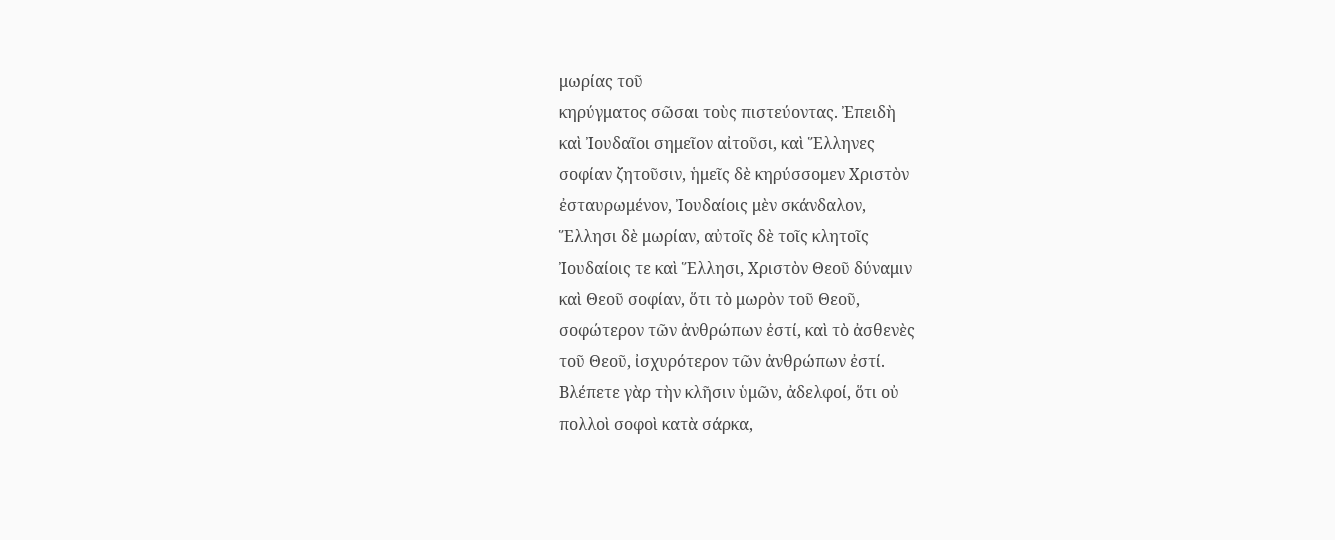μωρίας τοῦ
κηρύγματος σῶσαι τοὺς πιστεύοντας. Ἐπειδὴ
καὶ Ἰουδαῖοι σημεῖον αἰτοῦσι, καὶ Ἕλληνες
σοφίαν ζητοῦσιν, ἡμεῖς δὲ κηρύσσομεν Χριστὸν
ἐσταυρωμένον, Ἰουδαίοις μὲν σκάνδαλον,
Ἕλλησι δὲ μωρίαν, αὐτοῖς δὲ τοῖς κλητοῖς
Ἰουδαίοις τε καὶ Ἕλλησι, Χριστὸν Θεοῦ δύναμιν
καὶ Θεοῦ σοφίαν, ὅτι τὸ μωρὸν τοῦ Θεοῦ,
σοφώτερον τῶν ἀνθρώπων ἐστί, καὶ τὸ ἀσθενὲς
τοῦ Θεοῦ, ἰσχυρότερον τῶν ἀνθρώπων ἐστί.
Βλέπετε γὰρ τὴν κλῆσιν ὑμῶν, ἀδελφοί, ὅτι οὐ
πολλοὶ σοφοὶ κατὰ σάρκα,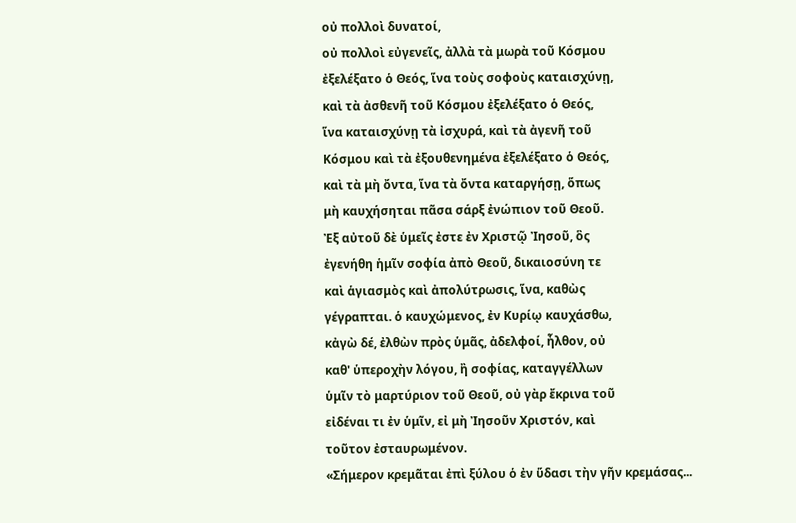οὐ πολλοὶ δυνατοί,
οὐ πολλοὶ εὐγενεῖς, ἀλλὰ τὰ μωρὰ τοῦ Κόσμου
ἐξελέξατο ὁ Θεός, ἵνα τοὺς σοφοὺς καταισχύνῃ,
καὶ τὰ ἀσθενῆ τοῦ Κόσμου ἐξελέξατο ὁ Θεός,
ἵνα καταισχύνῃ τὰ ἰσχυρά, καὶ τὰ ἀγενῆ τοῦ
Κόσμου καὶ τὰ ἐξουθενημένα ἐξελέξατο ὁ Θεός,
καὶ τὰ μὴ ὄντα, ἵνα τὰ ὄντα καταργήσῃ, ὅπως
μὴ καυχήσηται πᾶσα σάρξ ἐνώπιον τοῦ Θεοῦ.
Ἐξ αὐτοῦ δὲ ὑμεῖς ἐστε ἐν Χριστῷ Ἰησοῦ, ὃς
ἐγενήθη ἡμῖν σοφία ἀπὸ Θεοῦ, δικαιοσύνη τε
καὶ ἁγιασμὸς καὶ ἀπολύτρωσις, ἵνα, καθὼς
γέγραπται. ὁ καυχώμενος, ἐν Κυρίῳ καυχάσθω,
κἀγὼ δέ, ἐλθὼν πρὸς ὑμᾶς, ἀδελφοί, ἦλθον, οὐ
καθ' ὑπεροχὴν λόγου, ἢ σοφίας, καταγγέλλων
ὑμῖν τὸ μαρτύριον τοῦ Θεοῦ, οὐ γὰρ ἔκρινα τοῦ
εἰδέναι τι ἐν ὑμῖν, εἰ μὴ Ἰησοῦν Χριστόν, καὶ
τοῦτον ἐσταυρωμένον.
«Σήμερον κρεμᾶται ἐπὶ ξύλου ὁ ἐν ὕδασι τὴν γῆν κρεμάσας...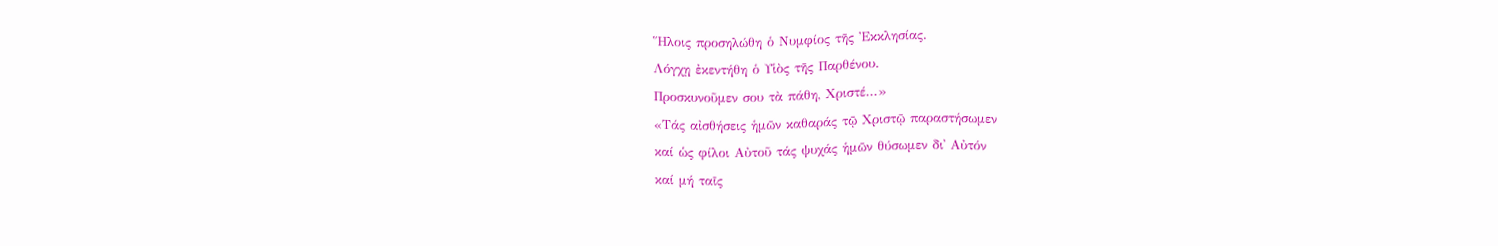Ἥλοις προσηλώθη ὁ Νυμφίος τῆς Ἐκκλησίας.
Λόγχῃ ἐκεντήθη ὁ Υἱὸς τῆς Παρθένου.
Προσκυνοῦμεν σου τὰ πάθη, Χριστέ...»
«Τάς αἰσθήσεις ἡμῶν καθαράς τῷ Χριστῷ παραστήσωμεν
καί ὡς φίλοι Αὐτοῦ τάς ψυχάς ἡμῶν θύσωμεν δι᾽ Αὐτόν
καί μή ταῖς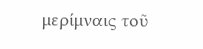μερίμναις τοῦ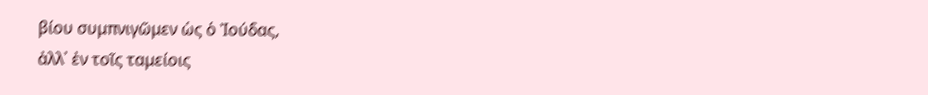βίου συμπνιγῶμεν ὡς ὁ Ἰούδας,
ἀλλ᾽ ἐν τοῖς ταμείοις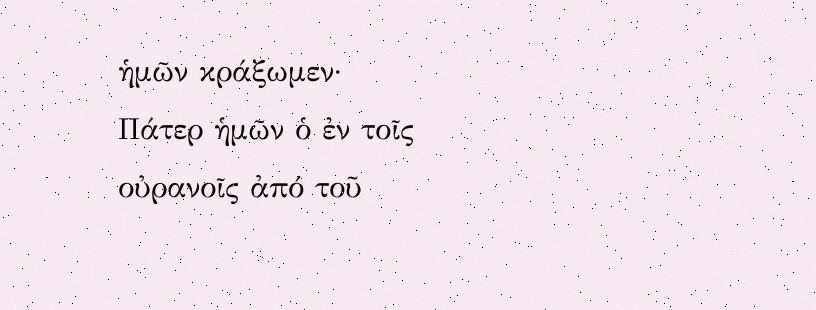ἡμῶν κράξωμεν·
Πάτερ ἡμῶν ὁ ἐν τοῖς οὐρανοῖς ἀπό τοῦ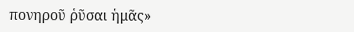πονηροῦ ῥῦσαι ἡμᾶς»